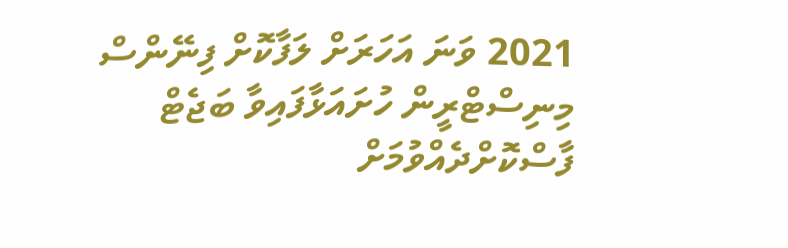2021 ވަނަ އަހަރަށް ލަފާކޮށް ފިނޭންސް މިނިސްޓްރީން ހުށައަޅާފައިވާ ބަޖެޓް ފާސްކޮށްދެއްވުމަށް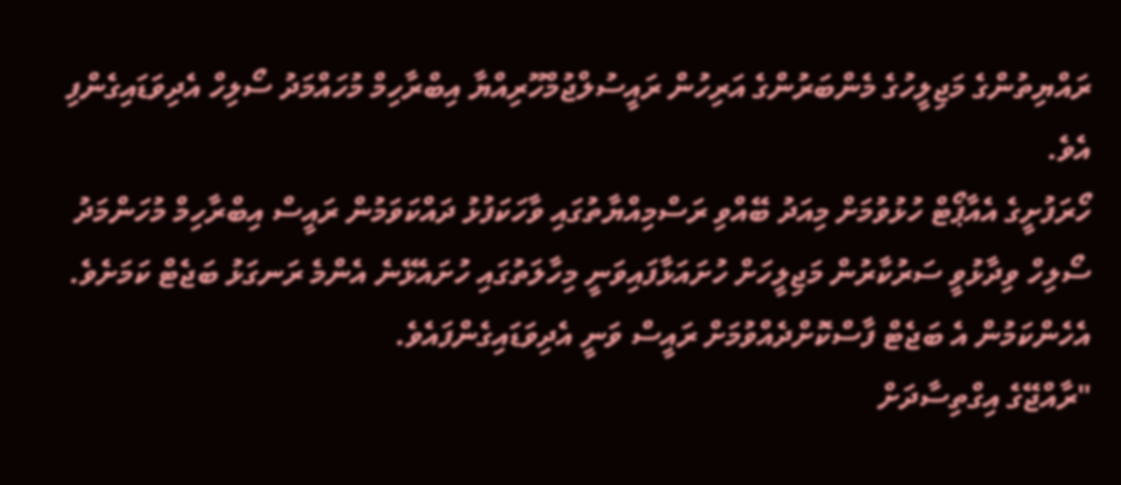ރައްޔިތުންގެ މަޖިލީހުގެ މެންބަރުންގެ އަރިހުން ރައީސުލްޖުމްހޫރިއްޔާ އިބްރާހިމް މުހައްމަދު ސޯލިހް އެދިވަޑައިގެންފި އެވެ.
ހޯރަފުށީގެ އެއާޕޯޓް ހުޅުވުމަށް މިއަދު ބޭއްވި ރަސްމިއްޔާތުގައި ވާހަކަފުޅު ދައްކަވަމުން ރައީސް އިބްރާހިމް މުހަންމަދު ސޯލިހް ވިދާޅުވީ ސަރުކާރުން މަޖިލީހަށް ހުށައަޅާފައިވަނީ މިހާލަތުގައި ހުށައެޅޭނެ އެންމެ ރަނގަޅު ބަޖެޓް ކަމަށެވެ. އެހެންކަމުން އެ ބަޖެޓް ފާސްކޮށްދެއްވުމަށް ރައީސް ވަނީ އެދިވަޑައިގެންފައެވެ.
"ރާއްޖޭގެ އިގްތިސާދަށް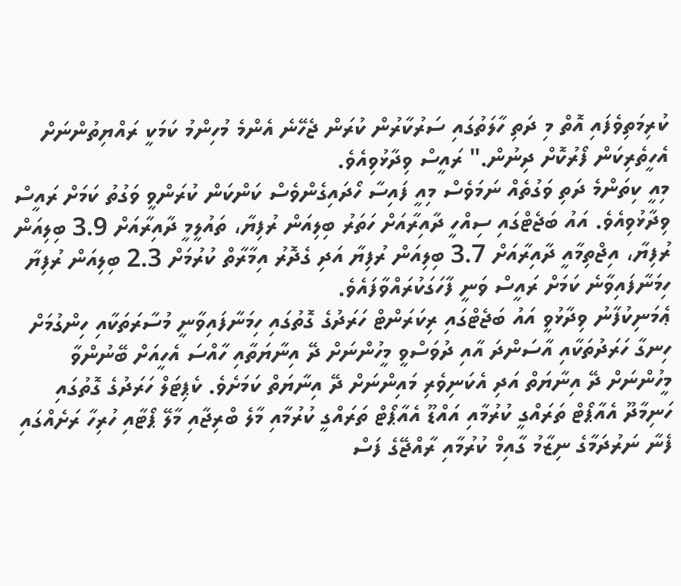ކުރިމަތިވެފައި އޮތް މި ދަތި ހާލަތުގައި ސަރުކާރުން ކުރަން ޖެހޭނެ އެންމެ މުހިންމު ކަމަކީ ރައްޔިތުންނަށް އެހީތެރިކަން ފޯރުކޮށް ދިނުން." ރައީސް ވިދާޅުވިއެވެ.
މިއީ ކިތަންމެ ދަތި ވަގުތެއް ނަމަވެސް މިއީ ފައިސާ ހޯދައިގެންވެސް ކަންކަން ކުރަންވީ ވަގުތު ކަމަށް ރައީސް ވިދާޅުވިއެވެ. އައު ބަޖެޓްގައި ސިއްހީ ދާއިރާއަށް ހަތަރު ބިލިއަން ރުފިޔާ، ތައުލީމީ ދާއިރާއަށް 3.9 ބިލިއަން ރުފިޔާ، އިޖްތިމާއީ ދާއިރާއަށް 3.7 ބިލިއަން ރުފިޔާ އަދި ގެދޮރު އިމާރާތް ކުރުމަށް 2.3 ބިލިއަން ރުފިޔާ ހިމަނާފައިވާނެ ކަމަށް ރައީސް ވަނީ ފާހަގަކުރައްވާފައެވެ.
ޢެމަނިކުފާނު ވިދާޅުވީ އައު ބަޖެޓްގައި ރިކަރަންޓް ހަރަދުގެ ގޮތުގައި ހިމަނާފައިވާނީ މުސާރަތަކާއި ހިންގުމަށް ހިނގާ ހަރަދުތަކާއި އާސަންދަ އާއި ދުވަސްވީ މީހުންނަށް ދޭ އިނާޔަތާއި ހާއްސަ އެހީއަށް ބޭނުންވާ މީހުންނަށް ދޭ އިނާޔަތް އަދި އެކަނިވެރި މައިންނަށް ދޭ އިނާޔަތް ކަމަށެވެ. ކެޕިޓަލް ހަރަދުގެ ގޮތުގައި ހަނިމާދޫ އެއާޕޯޓް ތަރައްގީ ކުރުމާއި އައްޑޫ އެއާޕޯޓް ތަރައްގީ ކުރުމާއި މާލެ ބްރިޖާއި މާލޭ ޕޯޓާއި ހުރިހާ ރަށެއްގައި ފެނާ ނަރުދަމާގެ ނިޒާމު ގާއިމް ކުރުމާއި ރާއްޖޭގެ ފަސް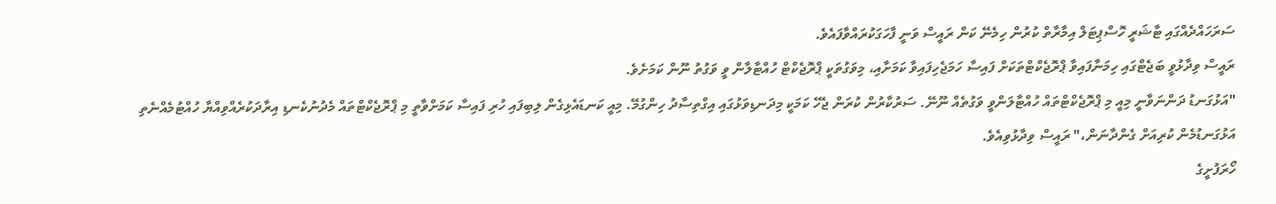ސަރަހައްދެއްގައި ޓާޝަރީ ހޮސްޕިޓަލް އިމާރާތް ކުރުން ހިމެނޭ ކަން ރައީސް ވަނީ ފާހަގަކުރައްވާފައެވެ.
ރައީސް ވިދާޅުވީ ބަޖެޓްގައި ހިމަނާފައިވާ ޕްރޮޖެކްޓްތަކަށް ފައިސާ ހަމަޖެހިފައިވާ ކަމަށާއި، މިވަގުތަކީ ޕްރޮޖެކްޓް ހުއްޓާލާން ވީ ވަގުތު ނޫން ކަމަށެވެ.
"އަޅުގަނޑު ދަންނަވާނީ މިއީ މި ޕްރޮޖެކްޓްތައް ހުއްޓާލަންވީ ވަގުތެއް ނޫނޭ. ސަރުކާރުން ކުރަން ޖެހޭ ކަމަކީ މިދަނޑިވަޅުގައި އިގްތިސާދު ހިންގުމޭ. މިއީ ކަނޑައެޅިގެން ލިބިފައި ހުރި ފައިސާ ކަމަށްވާތީ މި ޕްރޮޖެކްޓްތައް މެދުނުކެނޑި އިރާދަކުރެއްވިއްޔާ ހުއްޓުމެއްނެތި އަޅުގަނޑުމެން ކުރިއަށް ގެންދާނަން،" ރައީސް ވިދާޅުވިއެވެ.
ހޯރަފުށީގެ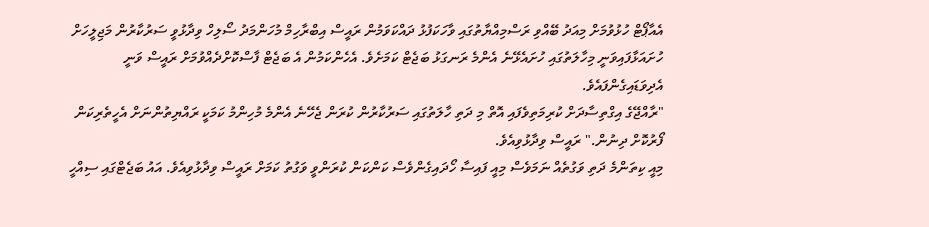އެއާޕޯޓް ހުޅުވުމަށް މިއަދު ބޭއްވި ރަސްމިއްޔާތުގައި ވާހަކަފުޅު ދައްކަވަމުން ރައީސް އިބްރާހިމް މުހަންމަދު ސޯލިހް ވިދާޅުވީ ސަރުކާރުން މަޖިލީހަށް ހުށައަޅާފައިވަނީ މިހާލަތުގައި ހުށައެޅޭނެ އެންމެ ރަނގަޅު ބަޖެޓް ކަމަށެވެ. އެހެންކަމުން އެ ބަޖެޓް ފާސްކޮށްދެއްވުމަށް ރައީސް ވަނީ އެދިވަޑައިގެންފައެވެ.
"ރާއްޖޭގެ އިގްތިސާދަށް ކުރިމަތިވެފައި އޮތް މި ދަތި ހާލަތުގައި ސަރުކާރުން ކުރަން ޖެހޭނެ އެންމެ މުހިންމު ކަމަކީ ރައްޔިތުންނަށް އެހީތެރިކަން ފޯރުކޮށް ދިނުން." ރައީސް ވިދާޅުވިއެވެ.
މިއީ ކިތަންމެ ދަތި ވަގުތެއް ނަމަވެސް މިއީ ފައިސާ ހޯދައިގެންވެސް ކަންކަން ކުރަންވީ ވަގުތު ކަމަށް ރައީސް ވިދާޅުވިއެވެ. އައު ބަޖެޓްގައި ސިއްހީ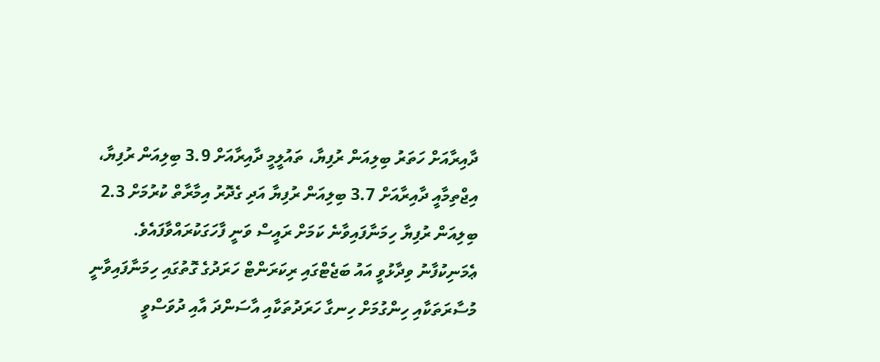ދާއިރާއަށް ހަތަރު ބިލިއަން ރުފިޔާ، ތައުލީމީ ދާއިރާއަށް 3.9 ބިލިއަން ރުފިޔާ، އިޖްތިމާއީ ދާއިރާއަށް 3.7 ބިލިއަން ރުފިޔާ އަދި ގެދޮރު އިމާރާތް ކުރުމަށް 2.3 ބިލިއަން ރުފިޔާ ހިމަނާފައިވާނެ ކަމަށް ރައީސް ވަނީ ފާހަގަކުރައްވާފައެވެ.
ޢެމަނިކުފާނު ވިދާޅުވީ އައު ބަޖެޓްގައި ރިކަރަންޓް ހަރަދުގެ ގޮތުގައި ހިމަނާފައިވާނީ މުސާރަތަކާއި ހިންގުމަށް ހިނގާ ހަރަދުތަކާއި އާސަންދަ އާއި ދުވަސްވީ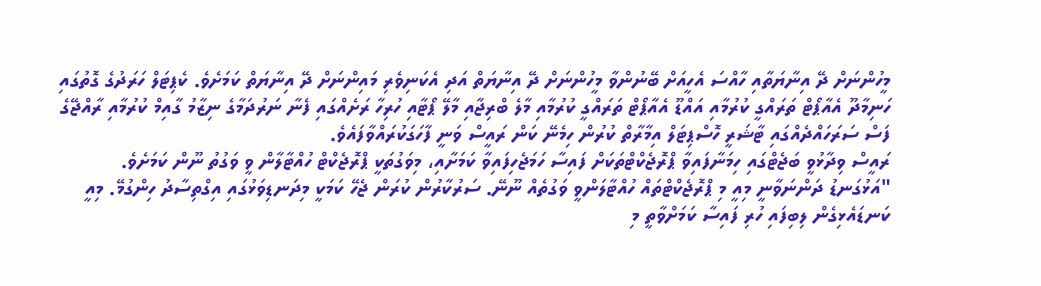މީހުންނަށް ދޭ އިނާޔަތާއި ހާއްސަ އެހީއަށް ބޭނުންވާ މީހުންނަށް ދޭ އިނާޔަތް އަދި އެކަނިވެރި މައިންނަށް ދޭ އިނާޔަތް ކަމަށެވެ. ކެޕިޓަލް ހަރަދުގެ ގޮތުގައި ހަނިމާދޫ އެއާޕޯޓް ތަރައްގީ ކުރުމާއި އައްޑޫ އެއާޕޯޓް ތަރައްގީ ކުރުމާއި މާލެ ބްރިޖާއި މާލޭ ޕޯޓާއި ހުރިހާ ރަށެއްގައި ފެނާ ނަރުދަމާގެ ނިޒާމު ގާއިމް ކުރުމާއި ރާއްޖޭގެ ފަސް ސަރަހައްދެއްގައި ޓާޝަރީ ހޮސްޕިޓަލް އިމާރާތް ކުރުން ހިމެނޭ ކަން ރައީސް ވަނީ ފާހަގަކުރައްވާފައެވެ.
ރައީސް ވިދާޅުވީ ބަޖެޓްގައި ހިމަނާފައިވާ ޕްރޮޖެކްޓްތަކަށް ފައިސާ ހަމަޖެހިފައިވާ ކަމަށާއި، މިވަގުތަކީ ޕްރޮޖެކްޓް ހުއްޓާލާން ވީ ވަގުތު ނޫން ކަމަށެވެ.
"އަޅުގަނޑު ދަންނަވާނީ މިއީ މި ޕްރޮޖެކްޓްތައް ހުއްޓާލަންވީ ވަގުތެއް ނޫނޭ. ސަރުކާރުން ކުރަން ޖެހޭ ކަމަކީ މިދަނޑިވަޅުގައި އިގްތިސާދު ހިންގުމޭ. މިއީ ކަނޑައެޅިގެން ލިބިފައި ހުރި ފައިސާ ކަމަށްވާތީ މި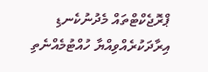ޕްރޮޖެކްޓްތައް މެދުނުކެނޑި އިރާދަކުރެއްވިއްޔާ ހުއްޓުމެއްނެތި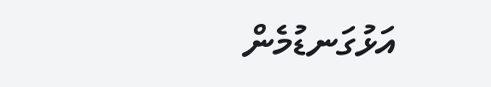އަޅުގަނޑުމެން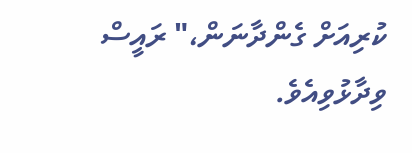ކުރިއަށް ގެންދާނަން،" ރައީސް ވިދާޅުވިއެވެ.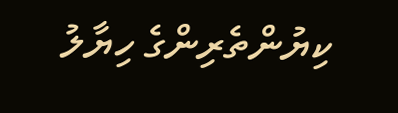ކިޔުންތެރިންގެ ހިޔާލު